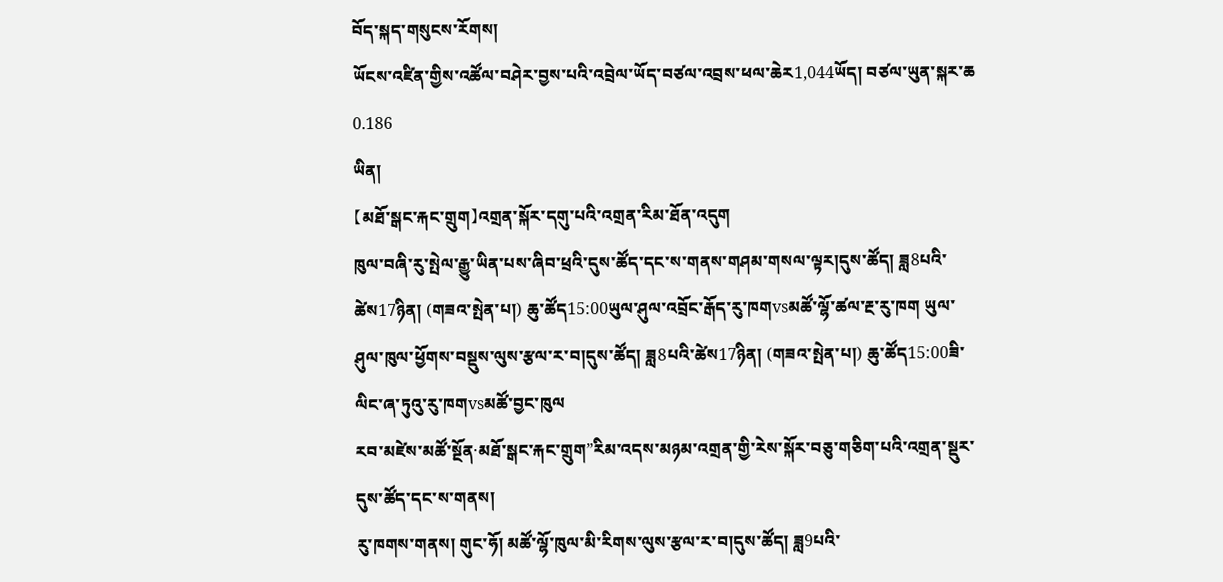བོད་སྐད་གསུངས་རོགས།
ཡོངས་འཛིན་གྱིས་འཚོལ་བཤེར་བྱས་པའི་འབྲེལ་ཡོད་བཙལ་འབྲས་ཕལ་ཆེར1,044ཡོད། བཙལ་ཡུན་སྐར་ཆ 0.186
ཡིན།
【མཐོ་སྒང་རྐང་གྲུག】འགྲན་སྐོར་དགུ་པའི་འགྲན་རིམ་ཐོན་འདུག
ཁུལ་བཞི་རུ་སྤེལ་རྒྱུ་ཡིན་པས་ཞིབ་ཕྲའི་དུས་ཚོད་དང་ས་གནས་གཤམ་གསལ་ལྟར།དུས་ཚོད། ཟླ8པའི་ཚེས17ཉིན། (གཟའ་སྤེན་པ།) ཆུ་ཚོད15:00ཡུལ་ཤུལ་འབྲོང་རྒོད་རུ་ཁགvsམཚོ་ལྷོ་ཚལ་རྔ་རུ་ཁག ཡུལ་ཤུལ་ཁུལ་ཕྱོགས་བསྡུས་ལུས་རྩལ་ར་བ།དུས་ཚོད། ཟླ8པའི་ཚེས17ཉིན། (གཟའ་སྤེན་པ།) ཆུ་ཚོད15:00ཟི་ལིང་ཞ་ཏུའུ་རུ་ཁགvsམཚོ་བྱང་ཁུལ
རབ་མཛེས་མཚོ་སྔོན·མཐོ་སྒང་རྐང་གྲུག”རིམ་འདས་མཉམ་འགྲན་གྱི་རེས་སྐོར་བཅུ་གཅིག་པའི་འགྲན་སྡུར་དུས་ཚོད་དང་ས་གནས།
རུ་ཁགས་གནས། གུང་ཧོ། མཚོ་ལྷོ་ཁུལ་མི་རིགས་ལུས་རྩལ་ར་བ།དུས་ཚོད། ཟླ9པའི་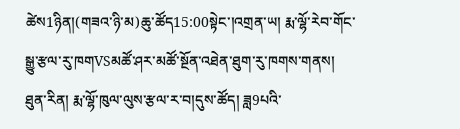ཚེས1ཉིན།(གཟའ་ཉི་མ)ཆུ་ཚོད15:00སྟེང་།འགྲན་ཡ། རྨ་ལྷོ་རེབ་གོང་སྒྱུ་རྩལ་རུ་ཁགVSམཚོ་ཤར་མཚོ་སྔོན་འཐེན་ཐུག་རུ་ཁགས་གནས། ཐུན་རིན། རྨ་ལྷོ་ཁུལ་ལུས་རྩལ་ར་བ།དུས་ཚོད། ཟླ9པའི་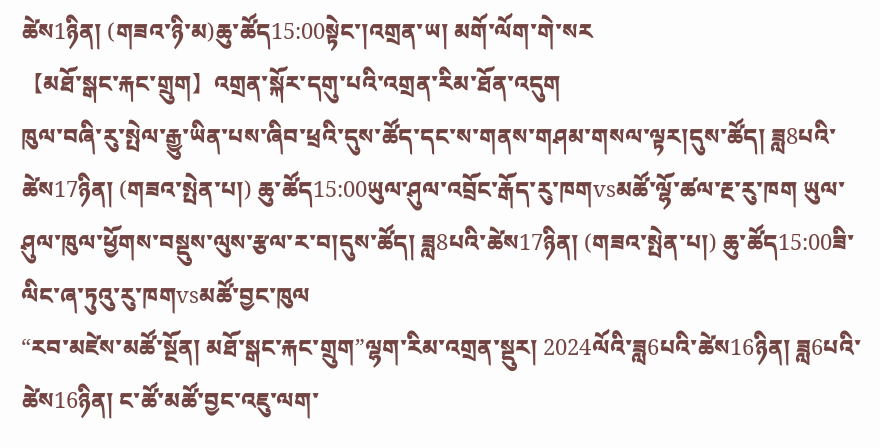ཚེས1ཉིན། (གཟའ་ཉི་མ)ཆུ་ཚོད15:00སྟེང་།འགྲན་ཡ། མགོ་ལོག་གེ་སར
【མཐོ་སྒང་རྐང་གྲུག】འགྲན་སྐོར་དགུ་པའི་འགྲན་རིམ་ཐོན་འདུག
ཁུལ་བཞི་རུ་སྤེལ་རྒྱུ་ཡིན་པས་ཞིབ་ཕྲའི་དུས་ཚོད་དང་ས་གནས་གཤམ་གསལ་ལྟར།དུས་ཚོད། ཟླ8པའི་ཚེས17ཉིན། (གཟའ་སྤེན་པ།) ཆུ་ཚོད15:00ཡུལ་ཤུལ་འབྲོང་རྒོད་རུ་ཁགvsམཚོ་ལྷོ་ཚལ་རྔ་རུ་ཁག ཡུལ་ཤུལ་ཁུལ་ཕྱོགས་བསྡུས་ལུས་རྩལ་ར་བ།དུས་ཚོད། ཟླ8པའི་ཚེས17ཉིན། (གཟའ་སྤེན་པ།) ཆུ་ཚོད15:00ཟི་ལིང་ཞ་ཏུའུ་རུ་ཁགvsམཚོ་བྱང་ཁུལ
“རབ་མཛེས་མཚོ་སྔོན། མཐོ་སྒང་རྐང་གྲུག”ལྷག་རིམ་འགྲན་སྡུར། 2024ལོའི་ཟླ6པའི་ཚེས16ཉིན། ཟླ6པའི་ཚེས16ཉིན། ང་ཚོ་མཚོ་བྱང་འཇུ་ལག་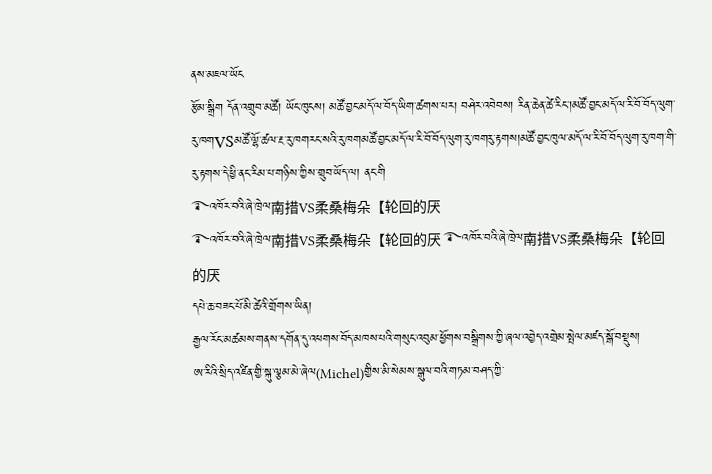ནས་མཇལ་ཡོང
རྩོམ་སྒྲིག དོན་འགྲུབ་མཚོ། ཡོང་ཁུངས། མཚོ་བྱང་མདོ་ལ་བོད་ཡིག་ཚགས་པར། བཤེར་འབེབས། རིན་ཆེན་ཚེ་རིང་།མཚོ་བྱང་མདོ་ལ་རི་བོ་བོད་ལུག་རུ་ཁགVSམཚོ་ལྷོ་ཚལ་རྔ་རུ་ཁགརང་སའི་རུ་ཁགམཚོ་བྱང་མདོ་ལ་རི་བོ་བོད་ལུག་རུ་ཁགརུ་རྟགས།མཚོ་བྱང་ཁུལ་མདོ་ལ་རི་བོ་བོད་ལུག་རུ་ཁག་གི་རུ་རྟགས་དེ་ཕྱི་ནང་རིམ་པ་གཉིས་ཀྱིས་གྲུབ་ཡོད་ལ། ནང་གི
࿐འཁོར་བའི་ཞེ་ཁྲེལ南措VS柔桑梅朵【轮回的厌
࿐འཁོར་བའི་ཞེ་ཁྲེལ南措VS柔桑梅朵【轮回的厌 ࿐འཁོར་བའི་ཞེ་ཁྲེལ南措VS柔桑梅朵【轮回的厌
དཔེ་ཆ་བཟང་པོ་མི་ཚེའི་གྲོགས་ཡིན།
རྒྱལ་རོང་མཚམས་གནས་དགོན་དུ་འཕགས་བོད་མཁས་པའི་གསུང་འབུམ་ཕྱོགས་བསྒྲིགས་ཀྱི་ཞལ་འབྱེད་འགྲེམ་སྤེལ་མཛད་སྒོ་བསྡུས།
ཨ་རིའི་སྲིད་འཛིན་གྱི་སྐུ་ལྕམ་མེ་ཞེལ(Michel)གྱིས་མི་སེམས་སྒུལ་བའི་གཏམ་བཤད་ཀྱི་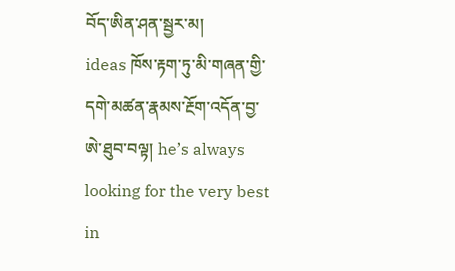བོད་ཨིན་ཤན་སྦྱར་མ།
ideas ཁོས་རྟག་ཏུ་མི་གཞན་གྱི་དགེ་མཚན་རྣམས་རྔོག་འདོན་བྱ་ཨེ་ཐུབ་བལྟ། he’s always looking for the very best in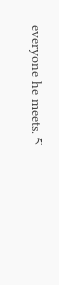everyone he meets. ང་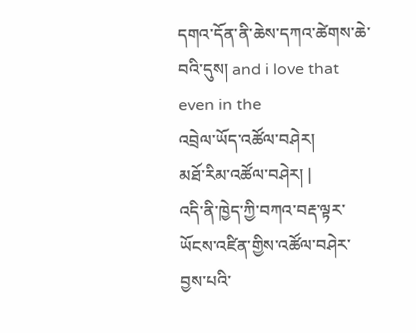དགའ་དོན་ནི་ཆེས་དཀའ་ཚེགས་ཆེ་བའི་དུས། and i love that even in the
འབྲེལ་ཡོད་འཚོལ་བཤེར།
མཐོ་རིམ་འཚོལ་བཤེར། |
འདི་ནི་ཁྱེད་ཀྱི་བཀའ་བརྡ་ལྟར་ཡོངས་འཛིན་གྱིས་འཚོལ་བཤེར་བྱས་པའི་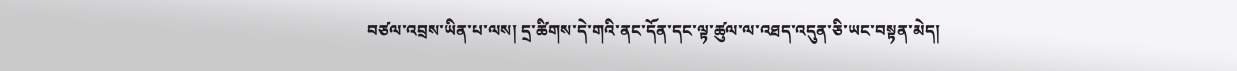བཙལ་འབྲས་ཡིན་པ་ལས། དྲ་ཚིགས་དེ་གའི་ནང་དོན་དང་ལྟ་ཚུལ་ལ་འཐད་འདུན་ཅི་ཡང་བསྟན་མེད།